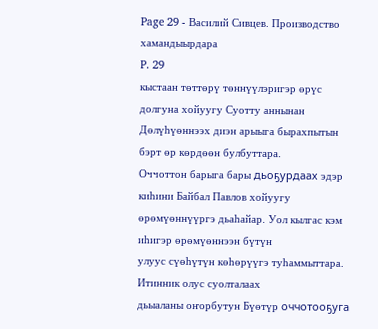Page 29 - Василий Сивцев. Производство хамандыырдара
P. 29
кыстаан төттөрү төннүүлэригэр өрүс долгуна хойуугу Суотту аннынан
Дөлүһүөннээх диэн арыыга бырахпытын бэрт өр көрдөөн булбуттара.
Оччоттон барыга бары дьоҕурдаах эдэр киһини Байбал Павлов хойуугу
өрөмүөннүүргэ дьаһайар. Уол кылгас кэм иһигэр өрөмүөннээн бүтүн
улуус сүөһүтүн көһөрүүгэ туһаммыттара. Итинник олус суолталаах
дьыаланы оҥорбутун Бүөтүр оччотооҕуга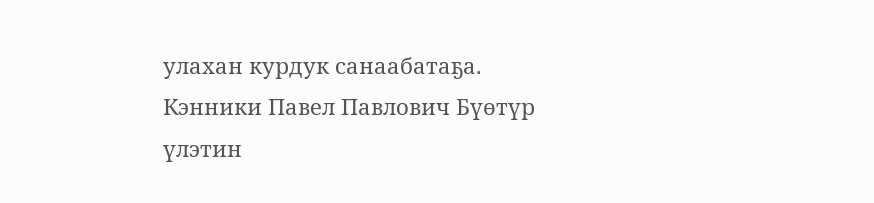улахан курдук санаабатаҕа.
Кэнники Павел Павлович Бүөтүр үлэтин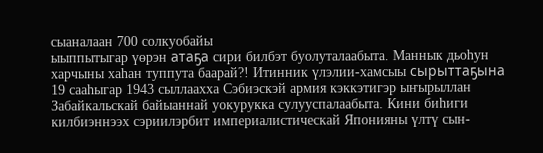сыаналаан 700 солкуобайы
ыыппытыгар үөрэн атаҕа сири билбэт буолуталаабыта. Маннык дьоһун
харчыны хаһан туппута баарай?! Итинник үлэлии-хамсыы сырыттаҕына
19 сааһыгар 1943 сыллаахха Сэбиэскэй армия кэккэтигэр ыҥырыллан
Забайкальскай байыаннай уокурукка сулууспалаабыта. Кини биһиги
килбиэннээх сэриилэрбит империалистическай Японияны үлтү сын-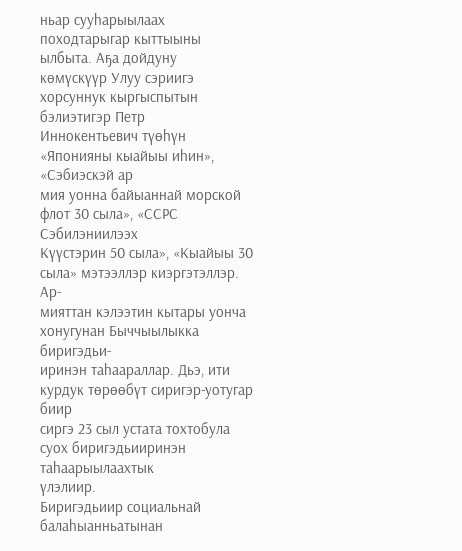ньар сууһарыылаах походтарыгар кыттыыны ылбыта. Аҕа дойдуну
көмүскүүр Улуу сэриигэ хорсуннук кыргыспытын бэлиэтигэр Петр
Иннокентьевич түөһүн «Японияны кыайыы иһин», «Сэбиэскэй ар
мия уонна байыаннай морской флот 30 сыла», «ССРС Сэбилэниилээх
Күүстэрин 50 сыла», «Кыайыы 30 сыла» мэтээллэр киэргэтэллэр. Ар-
мияттан кэлээтин кытары уонча хонугунан Быччыылыкка биригэдьи-
иринэн таһаараллар. Дьэ, ити курдук төрөөбүт сиригэр-уотугар биир
сиргэ 23 сыл устата тохтобула суох биригэдьииринэн таһаарыылаахтык
үлэлиир.
Биригэдьиир социальнай балаһыанньатынан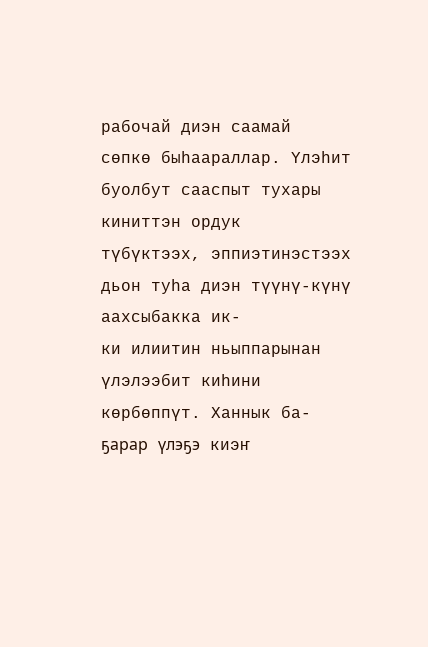рабочай диэн саамай
сөпкө быһаараллар. Үлэһит буолбут сааспыт тухары киниттэн ордук
түбүктээх, эппиэтинэстээх дьон туһа диэн түүнү-күнү аахсыбакка ик-
ки илиитин ньыппарынан үлэлээбит киһини көрбөппүт. Ханнык ба-
ҕарар үлэҕэ киэҥ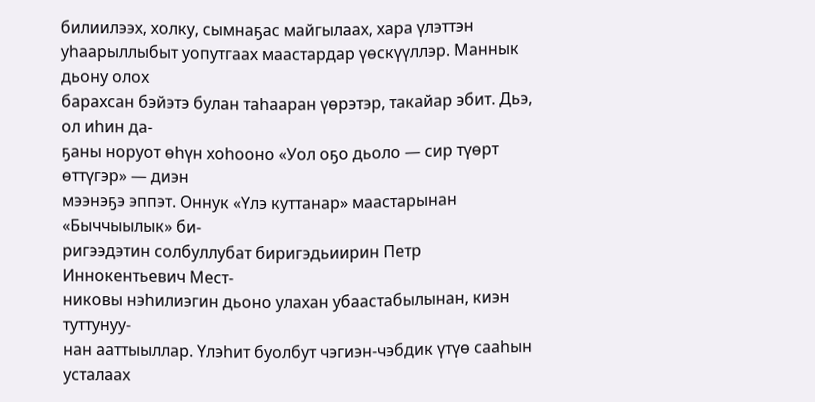билиилээх, холку, сымнаҕас майгылаах, хара үлэттэн
уһаарыллыбыт уопутгаах маастардар үөскүүллэр. Маннык дьону олох
барахсан бэйэтэ булан таһааран үөрэтэр, такайар эбит. Дьэ, ол иһин да-
ҕаны норуот өһүн хоһооно «Уол оҕо дьоло — сир түөрт өттүгэр» — диэн
мээнэҕэ эппэт. Оннук «Үлэ куттанар» маастарынан «Быччыылык» би-
ригээдэтин солбуллубат биригэдьиирин Петр Иннокентьевич Мест-
никовы нэһилиэгин дьоно улахан убаастабылынан, киэн туттунуу-
нан ааттыыллар. Үлэһит буолбут чэгиэн-чэбдик үтүө сааһын усталаах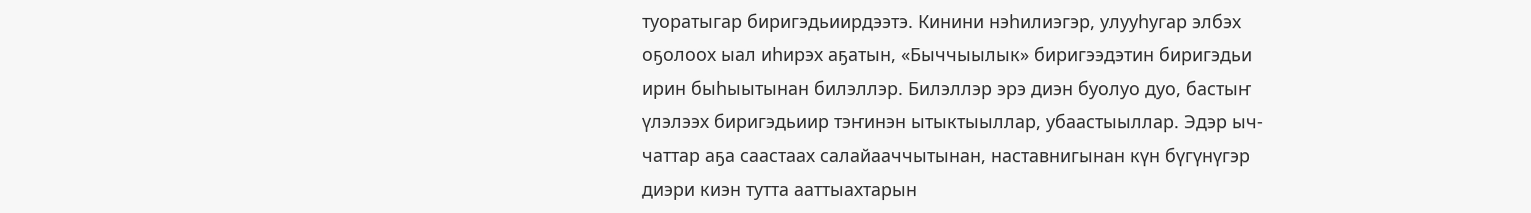туоратыгар биригэдьиирдээтэ. Кинини нэһилиэгэр, улууһугар элбэх
оҕолоох ыал иһирэх аҕатын, «Быччыылык» биригээдэтин биригэдьи
ирин быһыытынан билэллэр. Билэллэр эрэ диэн буолуо дуо, бастыҥ
үлэлээх биригэдьиир тэҥинэн ытыктыыллар, убаастыыллар. Эдэр ыч-
чаттар аҕа саастаах салайааччытынан, наставнигынан күн бүгүнүгэр
диэри киэн тутта ааттыахтарын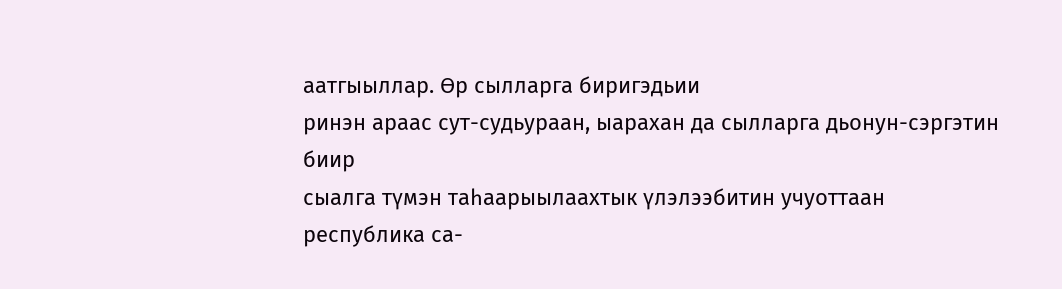аатгыыллар. Өр сылларга биригэдьии
ринэн араас сут-судьураан, ыарахан да сылларга дьонун-сэргэтин биир
сыалга түмэн таһаарыылаахтык үлэлээбитин учуоттаан республика са-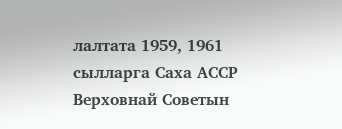лалтата 1959, 1961 сылларга Саха АССР Верховнай Советын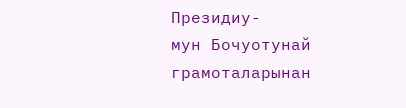Президиу-
мун Бочуотунай грамоталарынан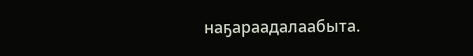наҕараадалаабыта.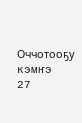Оччотооҕу кэмҥэ
27